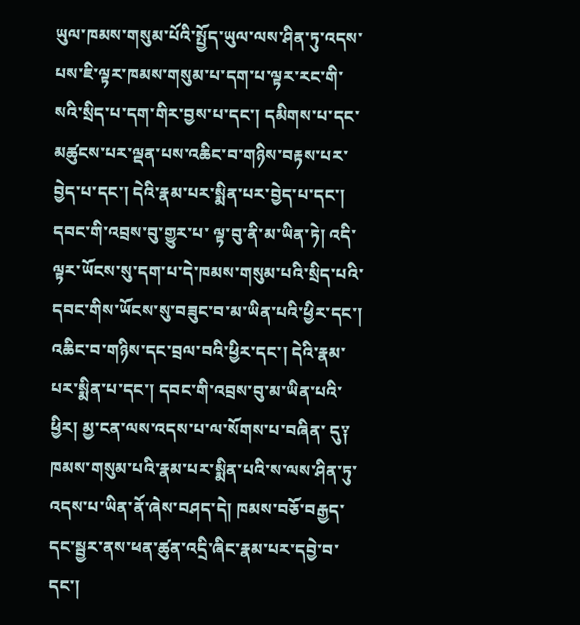ཡུལ་ཁམས་གསུམ་པོའི་སྤྱོད་ཡུལ་ལས་ཤིན་ཏུ་འདས་པས་ཇི་ལྟར་ཁམས་གསུམ་པ་དག་པ་ལྟར་རང་གི་སའི་སྲིད་པ་དག་གིར་བྱས་པ་དང་། དམིགས་པ་དང་མཚུངས་པར་ལྡན་པས་འཆིང་བ་གཉིས་བརྟས་པར་བྱེད་པ་དང་། དེའི་རྣམ་པར་སྨིན་པར་བྱེད་པ་དང་། དབང་གི་འབྲས་བུ་གྱུར་པ་ ལྟ་བུ་ནི་མ་ཡིན་ཏེ། འདི་ལྟར་ཡོངས་སུ་དག་པ་དེ་ཁམས་གསུམ་པའི་སྲིད་པའི་དབང་གིས་ཡོངས་སུ་བཟུང་བ་མ་ཡིན་པའི་ཕྱིར་དང་། འཆིང་བ་གཉིས་དང་བྲལ་བའི་ཕྱིར་དང་། དེའི་རྣམ་པར་སྨིན་པ་དང་། དབང་གི་འབྲས་བུ་མ་ཡིན་པའི་ཕྱིར། མྱ་ངན་ལས་འདས་པ་ལ་སོགས་པ་བཞིན་ དུ༑ ཁམས་གསུམ་པའི་རྣམ་པར་སྨིན་པའི་ས་ལས་ཤིན་ཏུ་འདས་པ་ཡིན་ནོ་ཞེས་བཤད་དེ། ཁམས་བཅོ་བརྒྱད་དང་སྦྱར་ནས་ཕན་ཚུན་འདྲི་ཞིང་རྣམ་པར་དབྱེ་བ་དང་།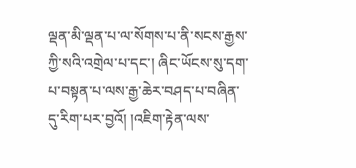ལྡན་མི་ལྡན་པ་ལ་སོགས་པ་ནི་སངས་རྒྱས་ཀྱི་སའི་འགྲེལ་པ་དང་། ཞིང་ཡོངས་སུ་དག་པ་བསྟན་པ་ལས་རྒྱ་ཆེར་བཤད་པ་བཞིན་ དུ་རིག་པར་བྱའོ། །འཇིག་རྟེན་ལས་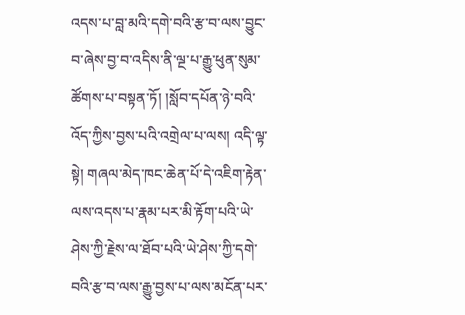འདས་པ་བླ་མའི་དགེ་བའི་རྩ་བ་ལས་བྱུང་བ་ཞེས་བྱ་བ་འདིས་ནི་ལྔ་པ་རྒྱུ་ཕུན་སུམ་ཚོགས་པ་བསྟན་ཏོ། །སློབ་དཔོན་ཉེ་བའི་འོད་ཀྱིས་བྱས་པའི་འགྲེལ་པ་ལས། འདི་ལྟ་སྟེ། གཞལ་མེད་ཁང་ཆེན་པོ་དེ་འཇིག་རྟེན་ལས་འདས་པ་རྣམ་པར་མི་རྟོག་པའི་ཡེ་ ཤེས་ཀྱི་རྗེས་ལ་ཐོབ་པའི་ཡེ་ཤེས་ཀྱི་དགེ་བའི་རྩ་བ་ལས་རྒྱུ་བྱས་པ་ལས་མངོན་པར་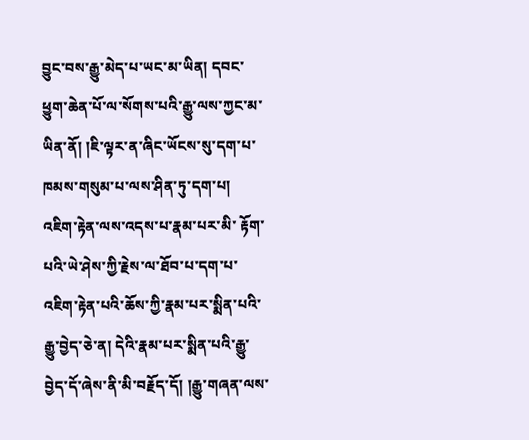བྱུང་བས་རྒྱུ་མེད་པ་ཡང་མ་ཡིན། དབང་ཕྱུག་ཆེན་པོ་ལ་སོགས་པའི་རྒྱུ་ལས་ཀྱང་མ་ཡིན་ནོ། །ཇི་ལྟར་ན་ཞིང་ཡོངས་སུ་དག་པ་ཁམས་གསུམ་པ་ལས་ཤིན་ཏུ་དག་པ། འཇིག་རྟེན་ལས་འདས་པ་རྣམ་པར་མི་ རྟོག་པའི་ཡེ་ཤེས་ཀྱི་རྗེས་ལ་ཐོབ་པ་དག་པ་འཇིག་རྟེན་པའི་ཆོས་ཀྱི་རྣམ་པར་སྨིན་པའི་རྒྱུ་བྱེད་ཅེ་ན། དེའི་རྣམ་པར་སྨིན་པའི་རྒྱུ་བྱེད་དོ་ཞེས་ནི་མི་བརྗོད་དོ། །རྒྱུ་གཞན་ལས་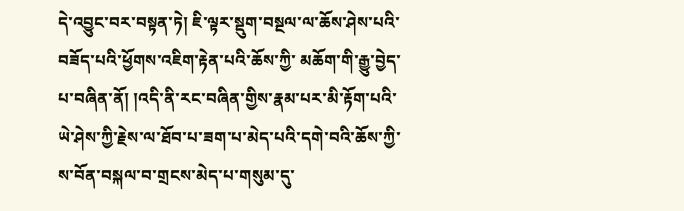དེ་འབྱུང་བར་བསྟན་ཏེ། ཇི་ལྟར་སྡུག་བསྔལ་ལ་ཆོས་ཤེས་པའི་བཟོད་པའི་ཕྱོགས་འཇིག་རྟེན་པའི་ཆོས་ཀྱི་ མཆོག་གི་རྒྱུ་བྱེད་པ་བཞིན་ནོ། །འདི་ནི་རང་བཞིན་གྱིས་རྣམ་པར་མི་རྟོག་པའི་ཡེ་ཤེས་ཀྱི་རྗེས་ལ་ཐོབ་པ་ཟག་པ་མེད་པའི་དགེ་བའི་ཆོས་ཀྱི་ས་བོན་བསྐལ་བ་གྲངས་མེད་པ་གསུམ་དུ་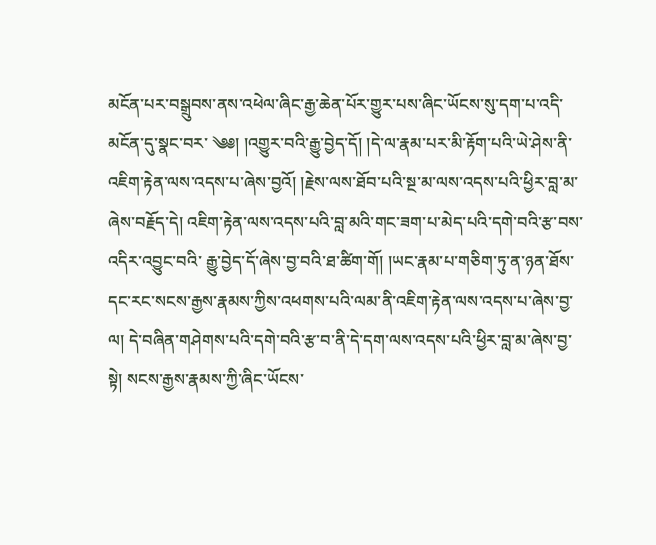མངོན་པར་བསྒྲུབས་ནས་འཕེལ་ཞིང་རྒྱ་ཆེན་པོར་གྱུར་པས་ཞིང་ཡོངས་སུ་དག་པ་འདི་མངོན་དུ་སྣང་བར་ ༄༅། །འགྱུར་བའི་རྒྱུ་བྱེད་དོ། །དེ་ལ་རྣམ་པར་མི་རྟོག་པའི་ཡེ་ཤེས་ནི་འཇིག་རྟེན་ལས་འདས་པ་ཞེས་བྱའོ། །རྗེས་ལས་ཐོབ་པའི་སྔ་མ་ལས་འདས་པའི་ཕྱིར་བླ་མ་ཞེས་བརྗོད་དེ། འཇིག་རྟེན་ལས་འདས་པའི་བླ་མའི་གང་ཟག་པ་མེད་པའི་དགེ་བའི་རྩ་བས་འདིར་འབྱུང་བའི་ རྒྱུ་བྱེད་དོ་ཞེས་བྱ་བའི་ཐ་ཚིག་གོ། །ཡང་རྣམ་པ་གཅིག་ཏུ་ན་ཉན་ཐོས་དང་རང་སངས་རྒྱས་རྣམས་ཀྱིས་འཕགས་པའི་ལམ་ནི་འཇིག་རྟེན་ལས་འདས་པ་ཞེས་བྱ་ལ། དེ་བཞིན་གཤེགས་པའི་དགེ་བའི་རྩ་བ་ནི་དེ་དག་ལས་འདས་པའི་ཕྱིར་བླ་མ་ཞེས་བྱ་སྟེ། སངས་རྒྱས་རྣམས་ཀྱི་ཞིང་ཡོངས་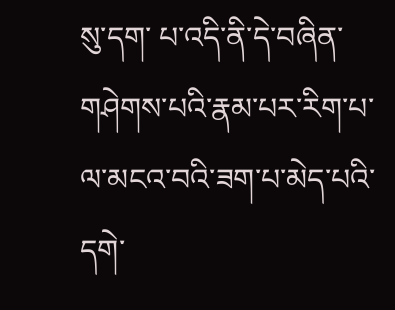སུ་དག་ པ་འདི་ནི་དེ་བཞིན་གཤེགས་པའི་རྣམ་པར་རིག་པ་ལ་མངའ་བའི་ཟག་པ་མེད་པའི་དགེ་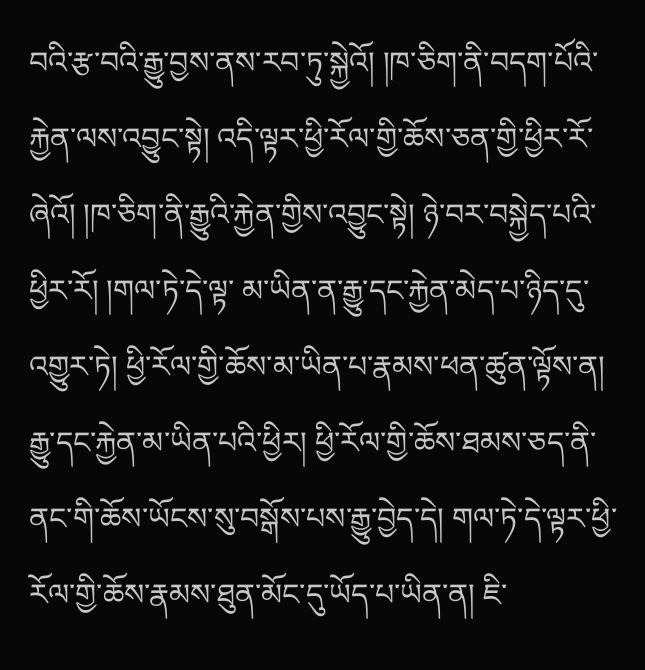བའི་རྩ་བའི་རྒྱུ་བྱས་ནས་རབ་ཏུ་སྐྱེའོ། །ཁ་ཅིག་ནི་བདག་པོའི་རྐྱེན་ལས་འབྱུང་སྟེ། འདི་ལྟར་ཕྱི་རོལ་གྱི་ཆོས་ཅན་གྱི་ཕྱིར་རོ་ཞེའོ། །ཁ་ཅིག་ནི་རྒྱུའི་རྐྱེན་གྱིས་འབྱུང་སྟེ། ཉེ་བར་བསྐྱེད་པའི་ཕྱིར་རོ། །གལ་ཏེ་དེ་ལྟ་ མ་ཡིན་ན་རྒྱུ་དང་རྐྱེན་མེད་པ་ཉིད་དུ་འགྱུར་ཏེ། ཕྱི་རོལ་གྱི་ཆོས་མ་ཡིན་པ་རྣམས་ཕན་ཚུན་ལྟོས་ན། རྒྱུ་དང་རྐྱེན་མ་ཡིན་པའི་ཕྱིར། ཕྱི་རོལ་གྱི་ཆོས་ཐམས་ཅད་ནི་ནང་གི་ཆོས་ཡོངས་སུ་བསྒོས་པས་རྒྱུ་བྱེད་དེ། གལ་ཏེ་དེ་ལྟར་ཕྱི་རོལ་གྱི་ཆོས་རྣམས་ཐུན་མོང་དུ་ཡོད་པ་ཡིན་ན། ཇི་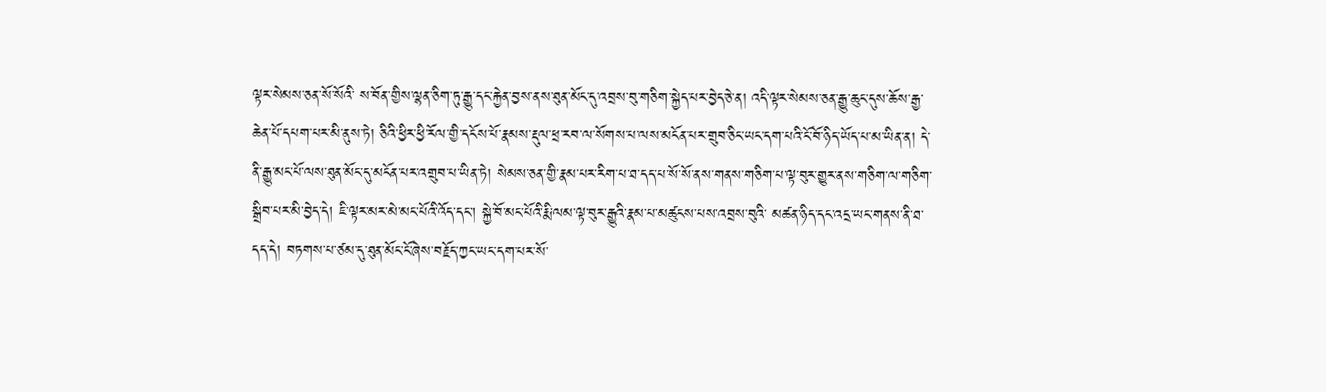ལྟར་སེམས་ཅན་སོ་སོའི་ ས་བོན་གྱིས་ལྷན་ཅིག་ཏུ་རྒྱུ་དང་རྐྱེན་བྱས་ནས་ཐུན་མོང་དུ་འབྲས་བུ་གཅིག་སྐྱེད་པར་བྱེད་ཅེ་ན། འདི་ལྟར་སེམས་ཅན་རྒྱུ་ཆུང་དུས་ཆོས་རྒྱ་ཆེན་པོ་དཔག་པར་མི་ནུས་ཏེ། ཅིའི་ཕྱིར་ཕྱི་རོལ་གྱི་དངོས་པོ་རྣམས་རྡུལ་ཕྲ་རབ་ལ་སོགས་པ་ལས་མངོན་པར་གྲུབ་ཅིང་ཡང་དག་པའི་ངོ་བོ་ཉིད་ཡོད་པ་མ་ཡིན་ན། དེ་ནི་རྒྱུ་མང་པོ་ལས་ཐུན་མོང་དུ་མངོན་པར་འགྲུབ་པ་ཡིན་ཏེ། སེམས་ཅན་གྱི་རྣམ་པར་རིག་པ་ཐ་དད་པ་སོ་སོ་ནས་གནས་གཅིག་པ་ལྟ་བུར་གྱུར་ནས་གཅིག་ལ་གཅིག་སྒྲིབ་པར་མི་བྱེད་དེ། ཇི་ལྟར་མར་མེ་མང་པོའི་འོད་དང་། སྐྱེ་བོ་མང་པོའི་རྨི་ལམ་ལྟ་བུར་རྒྱུའི་རྣམ་པ་མཚུངས་པས་འབྲས་བུའི་ མཚན་ཉིད་དང་འདྲ་ཡང་གནས་ནི་ཐ་དད་དེ། བཏགས་པ་ཙམ་དུ་ཐུན་མོང་ངོ་ཞེས་བརྗོད་ཀྱང་ཡང་དག་པར་སོ་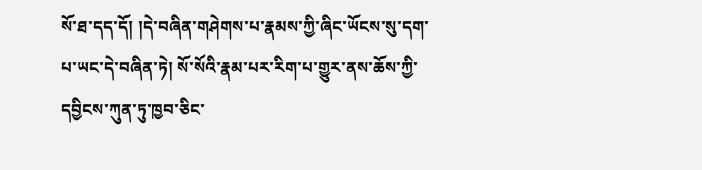སོ་ཐ་དད་དོ། །དེ་བཞིན་གཤེགས་པ་རྣམས་ཀྱི་ཞིང་ཡོངས་སུ་དག་པ་ཡང་དེ་བཞིན་ཏེ། སོ་སོའི་རྣམ་པར་རིག་པ་གྱུར་ནས་ཆོས་ཀྱི་དབྱིངས་ཀུན་ཏུ་ཁྱབ་ཅིང་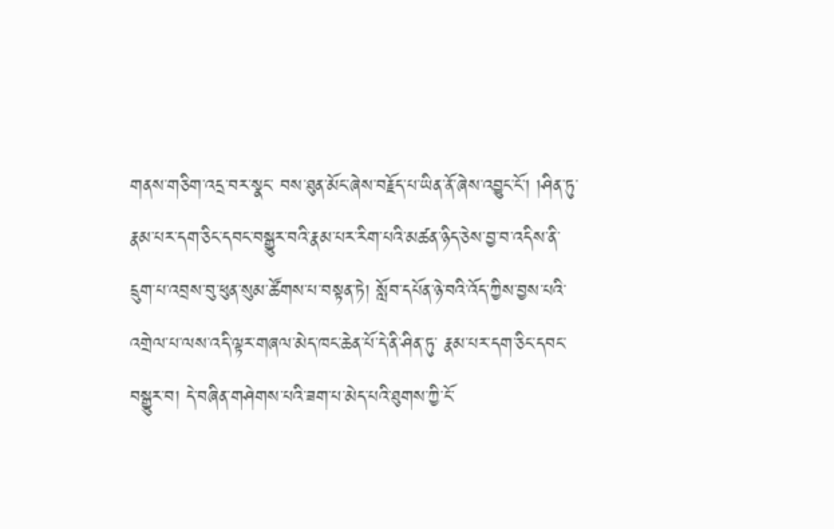གནས་གཅིག་འདྲ་བར་སྣང་ བས་ཐུན་མོང་ཞེས་བརྗོད་པ་ཡིན་ནོ་ཞེས་འབྱུང་ངོ་། །ཤིན་ཏུ་རྣམ་པར་དག་ཅིང་དབང་བསྒྱུར་བའི་རྣམ་པར་རིག་པའི་མཚན་ཉིད་ཅེས་བྱ་བ་འདིས་ནི་དྲུག་པ་འབྲས་བུ་ཕུན་སུམ་ཚོགས་པ་བསྟན་ཏེ། སློབ་དཔོན་ཉེ་བའི་འོད་ཀྱིས་བྱས་པའི་འགྲེལ་པ་ལས་འདི་ལྟར་གཞལ་མེད་ཁང་ཆེན་པོ་དེ་ནི་ཤིན་ཏུ་ རྣམ་པར་དག་ཅིང་དབང་བསྒྱུར་བ། དེ་བཞིན་གཤེགས་པའི་ཟག་པ་མེད་པའི་ཐུགས་ཀྱི་ངོ་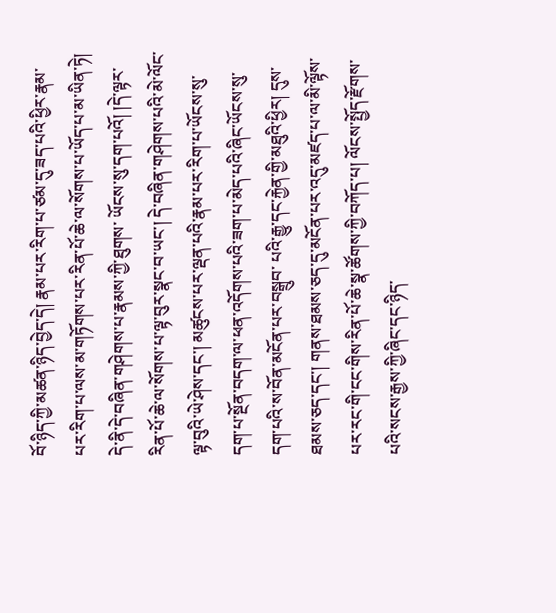བོ་ཉིད་ཀྱི་མཚན་ཉིད་བྱེད་དེ། རྣམ་པར་རིག་པ་ཙམ་དུ་ཟད་པའི་ཕྱིར་རྣམ་པར་རིག་པ་ལས་མ་གཏོགས་པར་རིན་པོ་ཆེ་ལ་སོགས་པ་ཡོད་པ་མ་ཡིན་ཏེ། དེ་ནི་དེ་བཞིན་གཤེགས་པ་རྣམས་ཀྱི་ཐུགས་ ཡོངས་སུ་དག་པའོ། །དེ་ལྟར་རིན་པོ་ཆེ་ལ་སོགས་པ་ལྟ་བུར་སྣང་བ་ཡང་། དེ་བཞིན་གཤེགས་པའི་མེ་ལོང་ལྟ་བུའི་ཡེ་ཤེས་དང་། མཚུངས་པར་ལྡན་པའི་རྣམ་པར་རིག་པ་ཡོངས་སུ་དག་པ་སྔོན་བདག་ལ་ཕན་འདོགས་པའི་ཟག་པ་མེད་པའི་ཞིང་ཡོངས་སུ་དག་པའི་ས་བོན་མངོན་པར་བསྒྲུབ་ པའི་རྒྱུ་དང་རྐྱེན་གྱི་མཐུའི་ཕྱིར། དུས་ཐམས་ཅད་དང་། གནས་ཐམས་ཅད་དུ་མངོན་པར་འདུ་མཛད་པ་ལ་མི་ལྟོས་པར་རང་གི་ངང་གིས་རིན་པོ་ཆེ་སྣ་ཚོགས་ཀྱི་བཀོད་པ། ལོངས་སྤྱོད་རྫོགས་པའི་སངས་རྒྱས་ཀྱི་ཞིང་དང་ཉིད་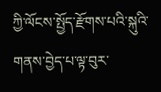ཀྱི་ལོངས་སྤྱོད་རྫོགས་པའི་སྐུའི་གནས་བྱེད་པ་ལྟ་བུར་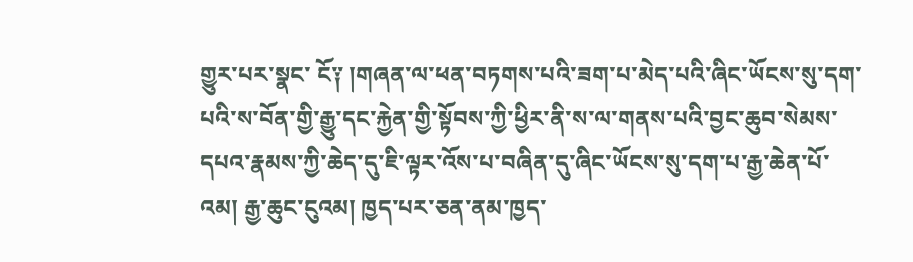གྱུར་པར་སྣང་ ངོ༑ །གཞན་ལ་ཕན་བཏགས་པའི་ཟག་པ་མེད་པའི་ཞིང་ཡོངས་སུ་དག་པའི་ས་བོན་གྱི་རྒྱུ་དང་རྐྱེན་གྱི་སྟོབས་ཀྱི་ཕྱིར་ནི་ས་ལ་གནས་པའི་བྱང་ཆུབ་སེམས་དཔའ་རྣམས་ཀྱི་ཆེད་དུ་ཇི་ལྟར་འོས་པ་བཞིན་དུ་ཞིང་ཡོངས་སུ་དག་པ་རྒྱ་ཆེན་པོ་འམ། རྒྱ་ཆུང་ངུའམ། ཁྱད་པར་ཅན་ནམ་ཁྱད་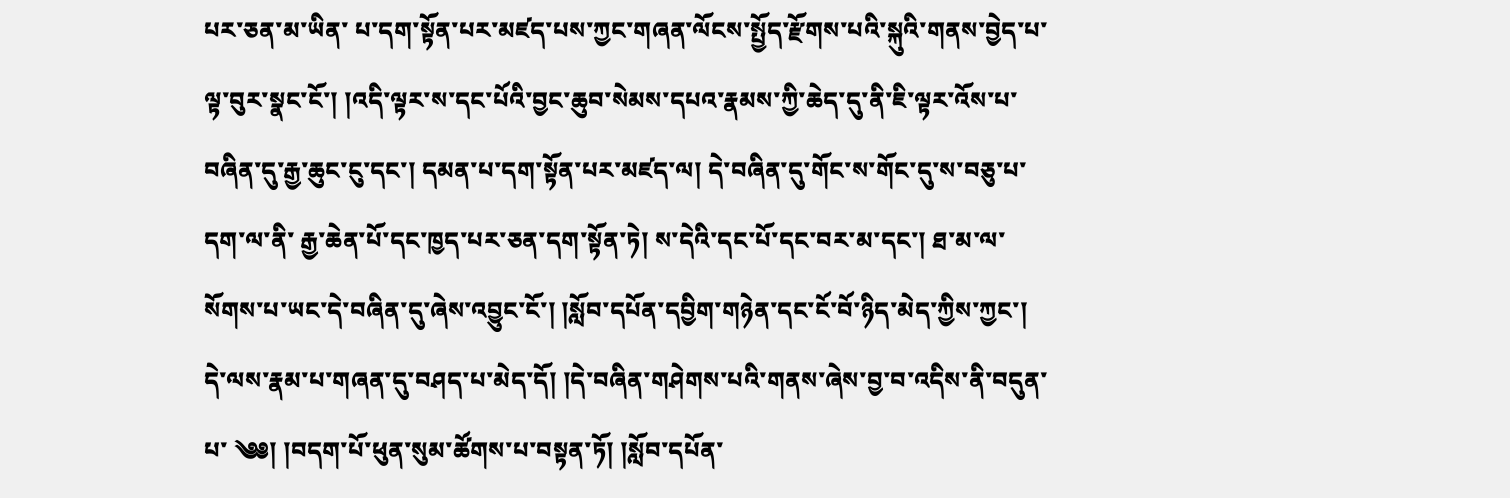པར་ཅན་མ་ཡིན་ པ་དག་སྟོན་པར་མཛད་པས་ཀྱང་གཞན་ལོངས་སྤྱོད་རྫོགས་པའི་སྐུའི་གནས་བྱེད་པ་ལྟ་བུར་སྣང་ངོ་། །འདི་ལྟར་ས་དང་པོའི་བྱང་ཆུབ་སེམས་དཔའ་རྣམས་ཀྱི་ཆེད་དུ་ནི་ཇི་ལྟར་འོས་པ་བཞིན་དུ་རྒྱ་ཆུང་ངུ་དང་། དམན་པ་དག་སྟོན་པར་མཛད་ལ། དེ་བཞིན་དུ་གོང་ས་གོང་དུ་ས་བཅུ་པ་དག་ལ་ནི་ རྒྱ་ཆེན་པོ་དང་ཁྱད་པར་ཅན་དག་སྟོན་ཏེ། ས་དེའི་དང་པོ་དང་བར་མ་དང་། ཐ་མ་ལ་སོགས་པ་ཡང་དེ་བཞིན་དུ་ཞེས་འབྱུང་ངོ་། །སློབ་དཔོན་དབྱིག་གཉེན་དང་ངོ་བོ་ཉིད་མེད་ཀྱིས་ཀྱང་། དེ་ལས་རྣམ་པ་གཞན་དུ་བཤད་པ་མེད་དོ། །དེ་བཞིན་གཤེགས་པའི་གནས་ཞེས་བྱ་བ་འདིས་ནི་བདུན་པ་ ༄༅། །བདག་པོ་ཕུན་སུམ་ཚོགས་པ་བསྟན་ཏོ། །སློབ་དཔོན་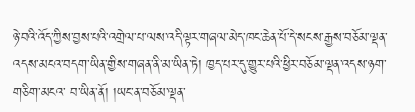ཉེ་བའི་འོད་ཀྱིས་བྱས་པའི་འགྲེལ་པ་ལས་འདི་ལྟར་གཞལ་མེད་ཁང་ཆེན་པོ་དེ་སངས་རྒྱས་བཅོམ་ལྡན་འདས་མངའ་བདག་ཡིན་གྱིས་གཞན་ནི་མ་ཡིན་ཏེ། ཁྱད་པར་དུ་གྱུར་པའི་ཕྱིར་བཅོམ་ལྡན་འདས་ཉག་གཅིག་མངའ་ བ་ཡིན་ནོ། །ཡང་ན་བཅོམ་ལྡན་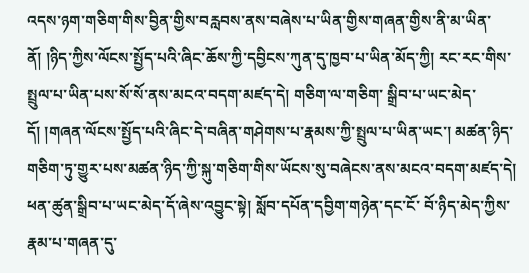འདས་ཉག་གཅིག་གིས་བྱིན་གྱིས་བརླབས་ནས་བཞེས་པ་ཡིན་གྱིས་གཞན་གྱིས་ནི་མ་ཡིན་ནོ། །ཉིད་ཀྱིས་ལོངས་སྤྱོད་པའི་ཞིང་ཆོས་ཀྱི་དབྱིངས་ཀུན་དུ་ཁྱབ་པ་ཡིན་མོད་ཀྱི། རང་རང་གིས་སྤྲུལ་པ་ཡིན་པས་སོ་སོ་ནས་མངའ་བདག་མཛད་དེ། གཅིག་ལ་གཅིག་ སྒྲིབ་པ་ཡང་མེད་དོ། །གཞན་ལོངས་སྤྱོད་པའི་ཞིང་དེ་བཞིན་གཤེགས་པ་རྣམས་ཀྱི་སྤྲུལ་པ་ཡིན་ཡང་། མཚན་ཉིད་གཅིག་ཏུ་གྱུར་པས་མཚན་ཉིད་ཀྱི་སྐུ་གཅིག་གིས་ཡོངས་སུ་བཞེངས་ནས་མངའ་བདག་མཛད་དེ། ཕན་ཚུན་སྒྲིབ་པ་ཡང་མེད་དོ་ཞེས་འབྱུང་སྟེ། སློབ་དཔོན་དབྱིག་གཉེན་དང་ངོ་ བོ་ཉིད་མེད་ཀྱིས་རྣམ་པ་གཞན་དུ་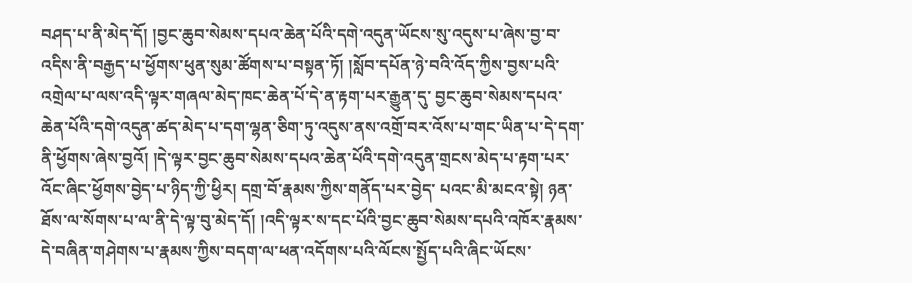བཤད་པ་ནི་མེད་དོ། །བྱང་ཆུབ་སེམས་དཔའ་ཆེན་པོའི་དགེ་འདུན་ཡོངས་སུ་འདུས་པ་ཞེས་བྱ་བ་འདིས་ནི་བརྒྱད་པ་ཕྱོགས་ཕུན་སུམ་ཚོགས་པ་བསྟན་ཏོ། །སློབ་དཔོན་ཉེ་བའི་འོད་ཀྱིས་བྱས་པའི་འགྲེལ་པ་ལས་འདི་ལྟར་གཞལ་མེད་ཁང་ཆེན་པོ་དེ་ན་རྟག་པར་རྒྱུན་དུ་ བྱང་ཆུབ་སེམས་དཔའ་ཆེན་པོའི་དགེ་འདུན་ཚད་མེད་པ་དག་ལྷན་ཅིག་ཏུ་འདུས་ནས་འགྲོ་བར་འོས་པ་གང་ཡིན་པ་དེ་དག་ནི་ཕྱོགས་ཞེས་བྱའོ། །དེ་ལྟར་བྱང་ཆུབ་སེམས་དཔའ་ཆེན་པོའི་དགེ་འདུན་གྲངས་མེད་པ་རྟག་པར་འོང་ཞིང་ཕྱོགས་བྱེད་པ་ཉིད་ཀྱི་ཕྱིར། དགྲ་བོ་རྣམས་ཀྱིས་གནོད་པར་བྱེད་ པའང་མི་མངའ་སྟེ། ཉན་ཐོས་ལ་སོགས་པ་ལ་ནི་དེ་ལྟ་བུ་མེད་དོ། །འདི་ལྟར་ས་དང་པོའི་བྱང་ཆུབ་སེམས་དཔའི་འཁོར་རྣམས་དེ་བཞིན་གཤེགས་པ་རྣམས་ཀྱིས་བདག་ལ་ཕན་འདོགས་པའི་ལོངས་སྤྱོད་པའི་ཞིང་ཡོངས་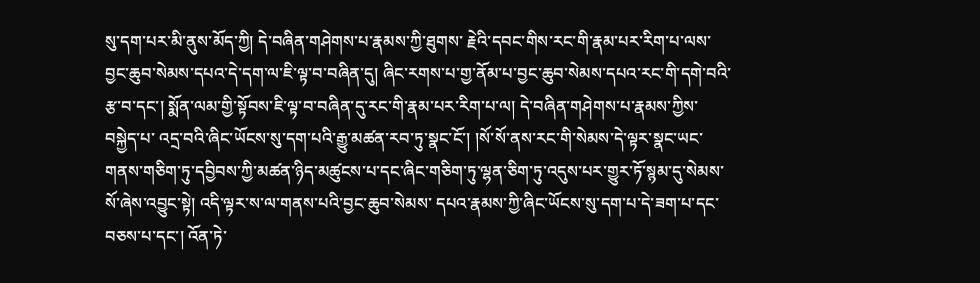སུ་དག་པར་མི་ནུས་མོད་ཀྱི། དེ་བཞིན་གཤེགས་པ་རྣམས་ཀྱི་ཐུགས་ རྗེའི་དབང་གིས་རང་གི་རྣམ་པར་རིག་པ་ལས་བྱང་ཆུབ་སེམས་དཔའ་དེ་དག་ལ་ཇི་ལྟ་བ་བཞིན་དུ། ཞིང་རགས་པ་གྱ་ནོམ་པ་བྱང་ཆུབ་སེམས་དཔའ་རང་གི་དགེ་བའི་རྩ་བ་དང་། སྨོན་ལམ་གྱི་སྟོབས་ཇི་ལྟ་བ་བཞིན་དུ་རང་གི་རྣམ་པར་རིག་པ་ལ། དེ་བཞིན་གཤེགས་པ་རྣམས་ཀྱིས་བསྐྱེད་པ་ འདྲ་བའི་ཞིང་ཡོངས་སུ་དག་པའི་རྒྱུ་མཚན་རབ་ཏུ་སྣང་ངོ་། །སོ་སོ་ནས་རང་གི་སེམས་དེ་ལྟར་སྣང་ཡང་གནས་གཅིག་ཏུ་དབྱིབས་ཀྱི་མཚན་ཉིད་མཚུངས་པ་དང་ཞིང་གཅིག་ཏུ་ལྷན་ཅིག་ཏུ་འདུས་པར་གྱུར་ཏོ་སྙམ་དུ་སེམས་སོ་ཞེས་འབྱུང་སྟེ། འདི་ལྟར་ས་ལ་གནས་པའི་བྱང་ཆུབ་སེམས་ དཔའ་རྣམས་ཀྱི་ཞིང་ཡོངས་སུ་དག་པ་དེ་ཟག་པ་དང་བཅས་པ་དང་། འོན་ཏེ་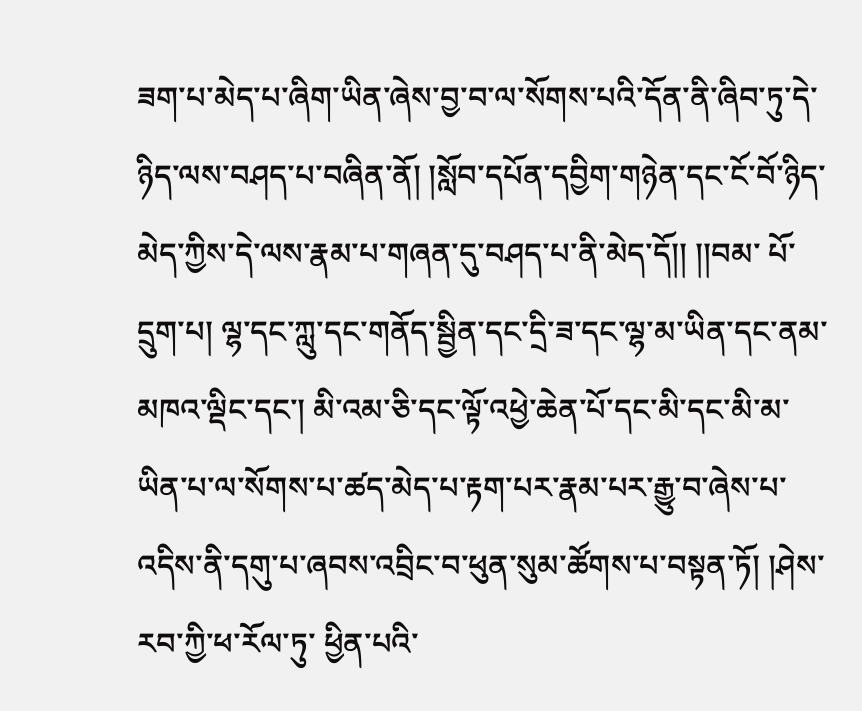ཟག་པ་མེད་པ་ཞིག་ཡིན་ཞེས་བྱ་བ་ལ་སོགས་པའི་དོན་ནི་ཞིབ་ཏུ་དེ་ཉིད་ལས་བཤད་པ་བཞིན་ནོ། །སློབ་དཔོན་དབྱིག་གཉེན་དང་ངོ་བོ་ཉིད་མེད་ཀྱིས་དེ་ལས་རྣམ་པ་གཞན་དུ་བཤད་པ་ནི་མེད་དོ།། །།བམ་ པོ་དྲུག་པ། ལྷ་དང་ཀླུ་དང་གནོད་སྦྱིན་དང་དྲི་ཟ་དང་ལྷ་མ་ཡིན་དང་ནམ་མཁའ་ལྡིང་དང་། མི་འམ་ཅི་དང་ལྟོ་འཕྱེ་ཆེན་པོ་དང་མི་དང་མི་མ་ཡིན་པ་ལ་སོགས་པ་ཚད་མེད་པ་རྟག་པར་རྣམ་པར་རྒྱུ་བ་ཞེས་པ་འདིས་ནི་དགུ་པ་ཞབས་འབྲིང་བ་ཕུན་སུམ་ཚོགས་པ་བསྟན་ཏོ། །ཤེས་རབ་ཀྱི་ཕ་རོལ་ཏུ་ ཕྱིན་པའི་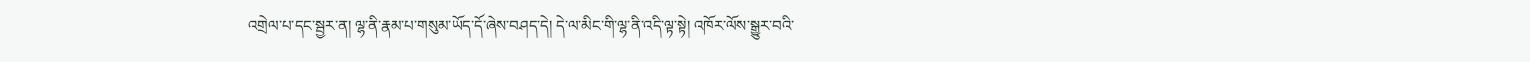འགྲེལ་པ་དང་སྦྱར་ན། ལྷ་ནི་རྣམ་པ་གསུམ་ཡོད་དོ་ཞེས་བཤད་དེ། དེ་ལ་མིང་གི་ལྷ་ནི་འདི་ལྟ་སྟེ། འཁོར་ལོས་སྒྱུར་བའི་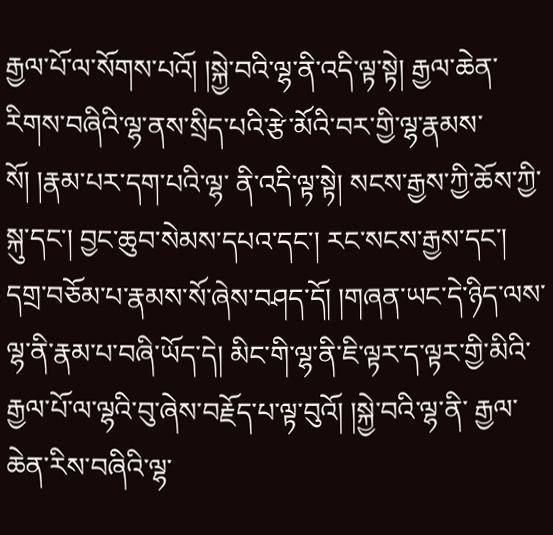རྒྱལ་པོ་ལ་སོགས་པའོ། །སྐྱེ་བའི་ལྷ་ནི་འདི་ལྟ་སྟེ། རྒྱལ་ཆེན་རིགས་བཞིའི་ལྷ་ནས་སྲིད་པའི་རྩེ་མོའི་བར་གྱི་ལྷ་རྣམས་སོ། །རྣམ་པར་དག་པའི་ལྷ་ ནི་འདི་ལྟ་སྟེ། སངས་རྒྱས་ཀྱི་ཆོས་ཀྱི་སྐུ་དང་། བྱང་ཆུབ་སེམས་དཔའ་དང་། རང་སངས་རྒྱས་དང་། དགྲ་བཅོམ་པ་རྣམས་སོ་ཞེས་བཤད་དོ། །གཞན་ཡང་དེ་ཉིད་ལས་ལྷ་ནི་རྣམ་པ་བཞི་ཡོད་དེ། མིང་གི་ལྷ་ནི་ཇི་ལྟར་ད་ལྟར་གྱི་མིའི་རྒྱལ་པོ་ལ་ལྷའི་བུ་ཞེས་བརྗོད་པ་ལྟ་བུའོ། །སྐྱེ་བའི་ལྷ་ནི་ རྒྱལ་ཆེན་རིས་བཞིའི་ལྷ་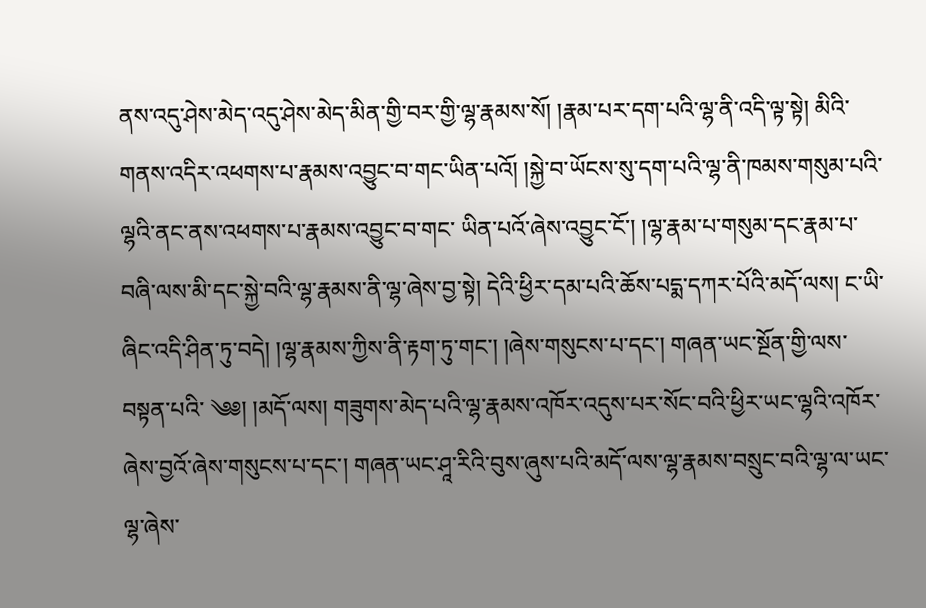ནས་འདུ་ཤེས་མེད་འདུ་ཤེས་མེད་མིན་གྱི་བར་གྱི་ལྷ་རྣམས་སོ། །རྣམ་པར་དག་པའི་ལྷ་ནི་འདི་ལྟ་སྟེ། མིའི་གནས་འདིར་འཕགས་པ་རྣམས་འབྱུང་བ་གང་ཡིན་པའོ། །སྐྱེ་བ་ཡོངས་སུ་དག་པའི་ལྷ་ནི་ཁམས་གསུམ་པའི་ལྷའི་ནང་ནས་འཕགས་པ་རྣམས་འབྱུང་བ་གང་ ཡིན་པའོ་ཞེས་འབྱུང་ངོ་། །ལྷ་རྣམ་པ་གསུམ་དང་རྣམ་པ་བཞི་ལས་མི་དང་སྐྱེ་བའི་ལྷ་རྣམས་ནི་ལྷ་ཞེས་བྱ་སྟེ། དེའི་ཕྱིར་དམ་པའི་ཆོས་པདྨ་དཀར་པོའི་མདོ་ལས། ང་ཡི་ཞིང་འདི་ཤིན་ཏུ་བདེ། །ལྷ་རྣམས་ཀྱིས་ནི་རྟག་ཏུ་གང་། །ཞེས་གསུངས་པ་དང་། གཞན་ཡང་སྔོན་གྱི་ལས་བསྟན་པའི་ ༄༅། །མདོ་ལས། གཟུགས་མེད་པའི་ལྷ་རྣམས་འཁོར་འདུས་པར་སོང་བའི་ཕྱིར་ཡང་ལྷའི་འཁོར་ཞེས་བྱའོ་ཞེས་གསུངས་པ་དང་། གཞན་ཡང་ཤཱ་རིའི་བུས་ཞུས་པའི་མདོ་ལས་ལྷ་རྣམས་བསྲུང་བའི་ལྷ་ལ་ཡང་ལྷ་ཞེས་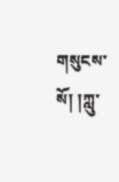གསུངས་སོ། །ཀླུ་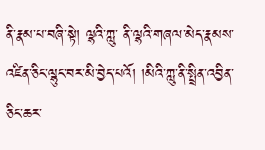ནི་རྣམ་པ་བཞི་སྟེ། ལྷའི་ཀླུ་ ནི་ལྷའི་གཞལ་མེད་རྣམས་འཛིན་ཅིང་ལྷུང་བར་མི་བྱེད་པའོ། །མིའི་ཀླུ་ནི་སྤྲིན་འབྱིན་ཅིང་ཆར་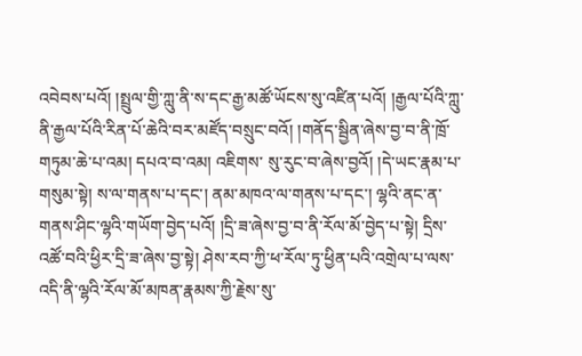འབེབས་པའོ། །སྤྲུལ་གྱི་ཀླུ་ནི་ས་དང་རྒྱ་མཚོ་ཡོངས་སུ་འཛིན་པའོ། །རྒྱལ་པོའི་ཀླུ་ནི་རྒྱལ་པོའི་རིན་པོ་ཆེའི་བར་མཛོད་བསྲུང་བའོ། །གནོད་སྦྱིན་ཞེས་བྱ་བ་ནི་ཁྲོ་གཏུམ་ཆེ་པ་འམ། དཔའ་བ་འམ། འཇིགས་ སུ་རུང་བ་ཞེས་བྱའོ། །དེ་ཡང་རྣམ་པ་གསུམ་སྟེ། ས་ལ་གནས་པ་དང་། ནམ་མཁའ་ལ་གནས་པ་དང་། ལྷའི་ནང་ན་གནས་ཤིང་ལྷའི་གཡོག་བྱེད་པའོ། །དྲི་ཟ་ཞེས་བྱ་བ་ནི་རོལ་མོ་བྱེད་པ་སྟེ། དྲིས་འཚོ་བའི་ཕྱིར་དྲི་ཟ་ཞེས་བྱ་སྟེ། ཤེས་རབ་ཀྱི་ཕ་རོལ་ཏུ་ཕྱིན་པའི་འགྲེལ་པ་ལས་ འདི་ནི་ལྷའི་རོལ་མོ་མཁན་རྣམས་ཀྱི་རྗེས་སུ་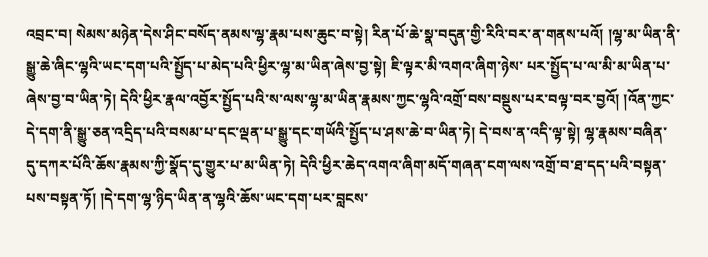འབྲང་བ། སེམས་མཉེན་དེས་ཤིང་བསོད་ནམས་ལྷ་རྣམ་པས་ཆུང་བ་སྟེ། རིན་པོ་ཆེ་སྣ་བདུན་གྱི་རིའི་བར་ན་གནས་པའོ། །ལྷ་མ་ཡིན་ནི་སྒྱུ་ཆེ་ཞིང་ལྷའི་ཡང་དག་པའི་སྤྱོད་པ་མེད་པའི་ཕྱིར་ལྷ་མ་ཡིན་ཞེས་བྱ་སྟེ། ཇི་ལྟར་མི་འགའ་ཞིག་ཉེས་ པར་སྤྱོད་པ་ལ་མི་མ་ཡིན་པ་ཞེས་བྱ་བ་ཡིན་ཏེ། དེའི་ཕྱིར་རྣལ་འབྱོར་སྤྱོད་པའི་ས་ལས་ལྷ་མ་ཡིན་རྣམས་ཀྱང་ལྷའི་འགྲོ་བས་བསྡུས་པར་བལྟ་བར་བྱའོ། །འོན་ཀྱང་དེ་དག་ནི་སྒྱུ་ཅན་འདྲིད་པའི་བསམ་པ་དང་ལྡན་པ་སྒྱུ་དང་གཡོའི་སྤྱོད་པ་ཤས་ཆེ་བ་ཡིན་ཏེ། དེ་བས་ན་འདི་ལྟ་སྟེ། ལྷ་རྣམས་བཞིན་ དུ་དཀར་པོའི་ཆོས་རྣམས་ཀྱི་སྣོད་དུ་གྱུར་པ་མ་ཡིན་ཏེ། དེའི་ཕྱིར་ཆེད་འགའ་ཞིག་མདོ་གཞན་ངག་ལས་འགྲོ་བ་ཐ་དད་པའི་བསྟན་པས་བསྟན་ཏོ། །དེ་དག་ལྷ་ཉིད་ཡིན་ན་ལྷའི་ཆོས་ཡང་དག་པར་བླངས་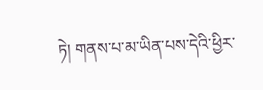ཏེ། གནས་པ་མ་ཡིན་པས་དེའི་ཕྱིར་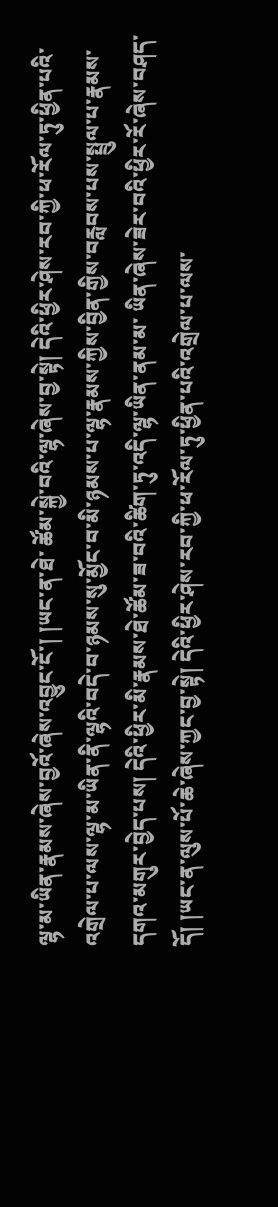ལྷ་མ་ཡིན་རྣམས་ཞེས་བྱའོ་ཞེས་འབྱུང་ངོ་། །ཡང་ན་ཐེ་ ཚོམ་སྐྱེ་བའི་ལྷ་ཞེས་བྱ་སྟེ། དེའི་ཕྱིར་ཤེས་རབ་ཀྱི་ཕ་རོལ་ཏུ་ཕྱིན་པའི་འགྲེལ་པ་ལས་ལྷ་མ་ཡིན་ནི་ལྷའི་བདེ་བ་ཉམས་སུ་མྱོང་བ་མི་ཉམས་པ་ལྷ་རྣམས་ཀྱིས་བྱིན་གྱིས་བརླབས་པས་སྤྲུལ་པ་རྣམས་དགའ་མགུར་བྱེད་པས། དེའི་ཕྱིར་མི་རྣམས་ཐེ་ཚོམ་ཟ་བའི་ཚིག་ཏུ་འདི་ལྷ་ཡིན་ནམ་མ་ ཡིན་ཞེས་ཟེར་བའི་ཕྱིར་རོ་ཞེས་བཤད་དོ། །ཡང་ན་ལུས་པོ་ཆེ་ཞེས་ཀྱང་བྱ་སྟེ། དེའི་ཕྱིར་ཤེས་རབ་ཀྱི་ཕ་རོལ་ཏུ་ཕྱིན་པའི་འགྲེལ་པ་ལས་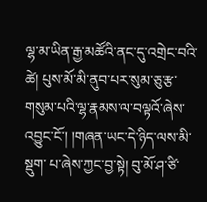ལྷ་མ་ཡིན་རྒྱ་མཚོའི་ནང་དུ་འགྲེང་བའི་ཚེ། པུས་མོ་མི་ནུབ་པར་སུམ་ཅུ་རྩ་གསུམ་པའི་ལྷ་རྣམས་ལ་བལྟའོ་ཞེས་འབྱུང་ངོ་། །གཞན་ཡང་དེ་ཉིད་ལས་མི་སྡུག་ པ་ཞེས་ཀྱང་བྱ་སྟེ། བུ་མོ་ཤ་ཙི་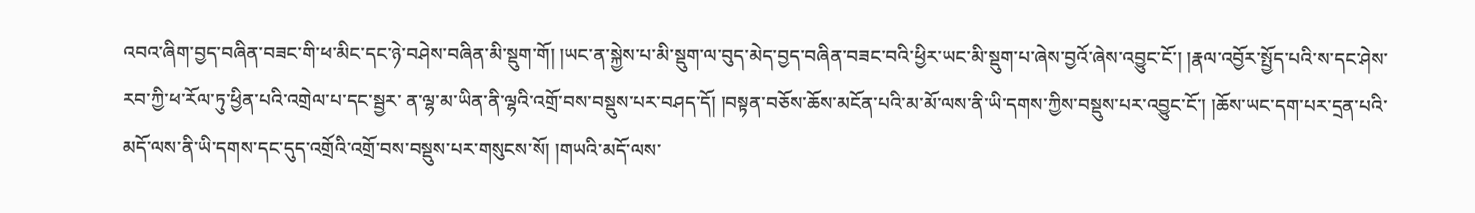འབའ་ཞིག་བྱད་བཞིན་བཟང་གི་ཕ་མིང་དང་ཉེ་བཤེས་བཞིན་མི་སྡུག་གོ། །ཡང་ན་སྐྱེས་པ་མི་སྡུག་ལ་བུད་མེད་བྱད་བཞིན་བཟང་བའི་ཕྱིར་ཡང་མི་སྡུག་པ་ཞེས་བྱའོ་ཞེས་འབྱུང་ངོ་། །རྣལ་འབྱོར་སྤྱོད་པའི་ས་དང་ཤེས་རབ་ཀྱི་ཕ་རོལ་ཏུ་ཕྱིན་པའི་འགྲེལ་པ་དང་སྦྱར་ ན་ལྷ་མ་ཡིན་ནི་ལྷའི་འགྲོ་བས་བསྡུས་པར་བཤད་དོ། །བསྟན་བཅོས་ཆོས་མངོན་པའི་མ་མོ་ལས་ནི་ཡི་དགས་ཀྱིས་བསྡུས་པར་འབྱུང་ངོ་། །ཆོས་ཡང་དག་པར་དྲན་པའི་མདོ་ལས་ནི་ཡི་དགས་དང་དུད་འགྲོའི་འགྲོ་བས་བསྡུས་པར་གསུངས་སོ། །གཡའི་མདོ་ལས་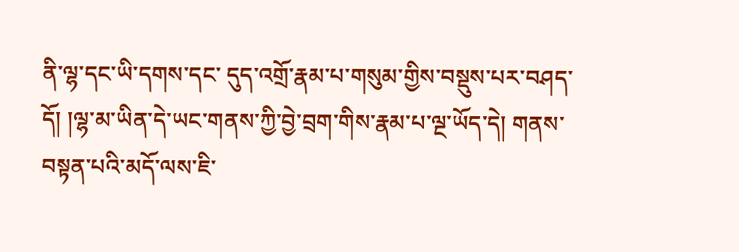ནི་ལྷ་དང་ཡི་དགས་དང་ དུད་འགྲོ་རྣམ་པ་གསུམ་གྱིས་བསྡུས་པར་བཤད་དོ། །ལྷ་མ་ཡིན་དེ་ཡང་གནས་ཀྱི་བྱེ་བྲག་གིས་རྣམ་པ་ལྔ་ཡོད་དེ། གནས་བསྟན་པའི་མདོ་ལས་ཇི་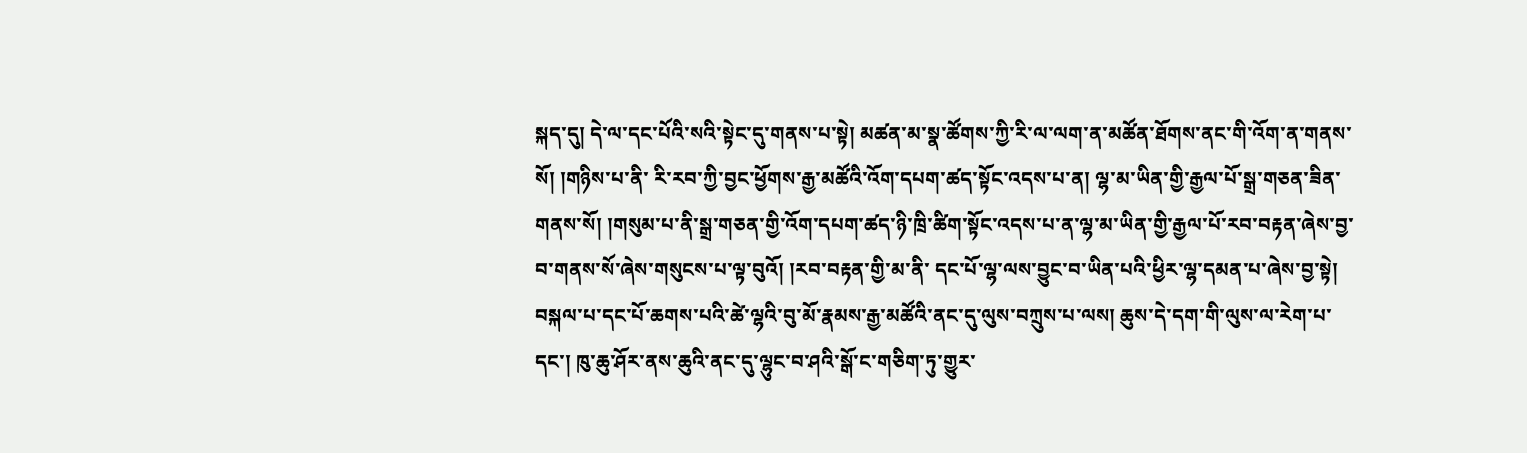སྐད་དུ། དེ་ལ་དང་པོའི་སའི་སྟེང་དུ་གནས་པ་སྟེ། མཚན་མ་སྣ་ཚོགས་ཀྱི་རི་ལ་ལག་ན་མཚོན་ཐོགས་ནང་གི་འོག་ན་གནས་སོ། །གཉིས་པ་ནི་ རི་རབ་ཀྱི་བྱང་ཕྱོགས་རྒྱ་མཚོའི་འོག་དཔག་ཚད་སྟོང་འདས་པ་ན། ལྷ་མ་ཡིན་གྱི་རྒྱལ་པོ་སྒྲ་གཅན་ཟིན་གནས་སོ། །གསུམ་པ་ནི་སྒྲ་གཅན་གྱི་འོག་དཔག་ཚད་ཉི་ཁྲི་ཚིག་སྟོང་འདས་པ་ན་ལྷ་མ་ཡིན་གྱི་རྒྱལ་པོ་རབ་བརྟན་ཞེས་བྱ་བ་གནས་སོ་ཞེས་གསུངས་པ་ལྟ་བུའོ། །རབ་བརྟན་གྱི་མ་ནི་ དང་པོ་ལྷ་ལས་བྱུང་བ་ཡིན་པའི་ཕྱིར་ལྷ་དམན་པ་ཞེས་བྱ་སྟེ། བསྐལ་པ་དང་པོ་ཆགས་པའི་ཚེ་ལྷའི་བུ་མོ་རྣམས་རྒྱ་མཚོའི་ནང་དུ་ལུས་བཀྲུས་པ་ལས། ཆུས་དེ་དག་གི་ལུས་ལ་རེག་པ་དང་། ཁུ་ཆུ་ཤོར་ནས་ཆུའི་ནང་དུ་ལྷུང་བ་ཤའི་སྒོ་ང་གཅིག་ཏུ་གྱུར་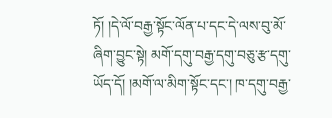ཏོ། །དེ་ལོ་བརྒྱ་སྟོང་ལོན་པ་དང་དེ་ལས་བུ་མོ་ ཞིག་བྱུང་སྟེ། མགོ་དགུ་བརྒྱ་དགུ་བཅུ་རྩ་དགུ་ཡོད་དོ། །མགོ་ལ་མིག་སྟོང་དང་། ཁ་དགུ་བརྒྱ་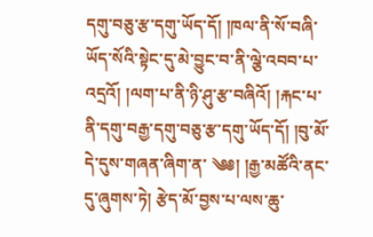དགུ་བཅུ་རྩ་དགུ་ཡོད་དོ། །ཁལ་ནི་སོ་བཞི་ཡོད་སོའི་སྟེང་དུ་མེ་བྱུང་བ་ནི་ལྕེ་འབབ་པ་འདྲའོ། །ལག་པ་ནི་ཉི་ཤུ་རྩ་བཞིའོ། །རྐང་པ་ནི་དགུ་བརྒྱ་དགུ་བཅུ་རྩ་དགུ་ཡོད་དོ། །བུ་མོ་དེ་དུས་གཞན་ཞིག་ན་ ༄༅། །རྒྱ་མཚོའི་ནང་དུ་ཞུགས་ཏེ། རྩེད་མོ་བྱས་པ་ལས་ཆུ་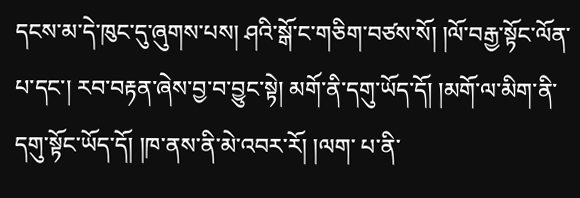དངས་མ་དེ་ཁུང་དུ་ཞུགས་པས། ཤའི་སྒོ་ང་གཅིག་བཙས་སོ། །ལོ་བརྒྱ་སྟོང་ལོན་པ་དང་། རབ་བརྟན་ཞེས་བྱ་བ་བྱུང་སྟེ། མགོ་ནི་དགུ་ཡོད་དོ། །མགོ་ལ་མིག་ནི་དགུ་སྟོང་ཡོད་དོ། །ཁ་ནས་ནི་མེ་འབར་རོ། །ལག་ པ་ནི་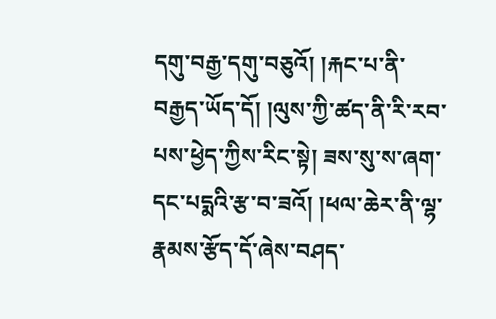དགུ་བརྒྱ་དགུ་བཅུའོ། །རྐང་པ་ནི་བརྒྱད་ཡོད་དོ། །ལུས་ཀྱི་ཚད་ནི་རི་རབ་པས་ཕྱེད་ཀྱིས་རིང་སྟེ། ཟས་སུ་ས་ཞག་དང་པདྨའི་རྩ་བ་ཟའོ། །ཕལ་ཆེར་ནི་ལྷ་རྣམས་རྩོད་དོ་ཞེས་བཤད་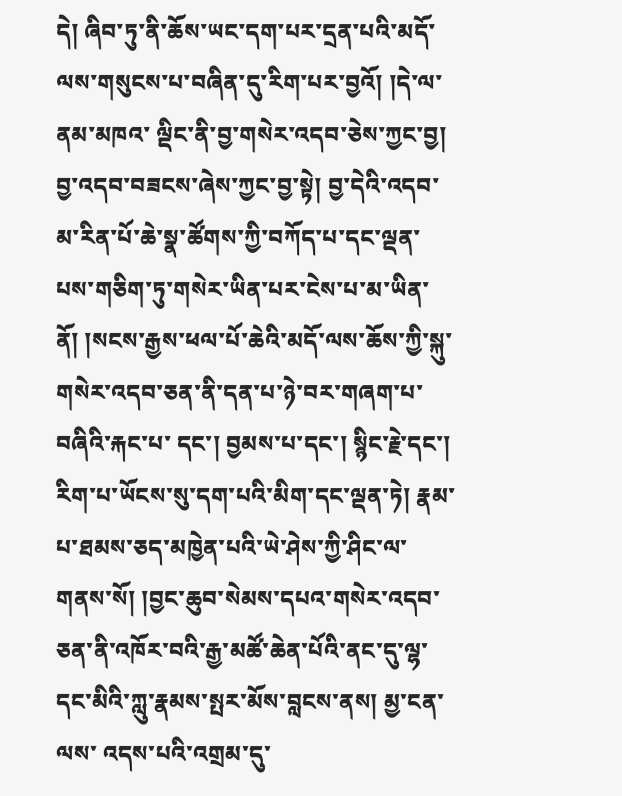དེ། ཞིབ་ཏུ་ནི་ཆོས་ཡང་དག་པར་དྲན་པའི་མདོ་ལས་གསུངས་པ་བཞིན་དུ་རིག་པར་བྱའོ། །དེ་ལ་ནམ་མཁའ་ ལྡིང་ནི་བྱ་གསེར་འདབ་ཅེས་ཀྱང་བྱ། བྱ་འདབ་བཟངས་ཞེས་ཀྱང་བྱ་སྟེ། བྱ་དེའི་འདབ་མ་རིན་པོ་ཆེ་སྣ་ཚོགས་ཀྱི་བཀོད་པ་དང་ལྡན་པས་གཅིག་ཏུ་གསེར་ཡིན་པར་ངེས་པ་མ་ཡིན་ནོ། །སངས་རྒྱས་ཕལ་པོ་ཆེའི་མདོ་ལས་ཆོས་ཀྱི་སྐུ་གསེར་འདབ་ཅན་ནི་དན་པ་ཉེ་བར་གཞག་པ་བཞིའི་རྐང་པ་ དང་། བྱམས་པ་དང་། སྙིང་རྗེ་དང་། རིག་པ་ཡོངས་སུ་དག་པའི་མིག་དང་ལྡན་ཏེ། རྣམ་པ་ཐམས་ཅད་མཁྱེན་པའི་ཡེ་ཤེས་ཀྱི་ཤིང་ལ་གནས་སོ། །བྱང་ཆུབ་སེམས་དཔའ་གསེར་འདབ་ཅན་ནི་འཁོར་བའི་རྒྱ་མཚོ་ཆེན་པོའི་ནང་དུ་ལྷ་དང་མིའི་ཀླུ་རྣམས་སྤར་མོས་བླངས་ནས། མྱ་ངན་ལས་ འདས་པའི་འགྲམ་དུ་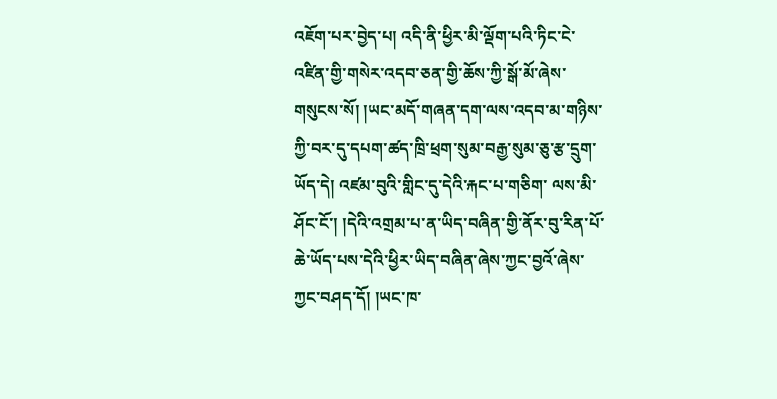འཇོག་པར་བྱེད་པ། འདི་ནི་ཕྱིར་མི་ལྡོག་པའི་ཏིང་ངེ་འཛིན་གྱི་གསེར་འདབ་ཅན་གྱི་ཆོས་ཀྱི་སྒོ་མོ་ཞེས་གསུངས་སོ། །ཡང་མདོ་གཞན་དག་ལས་འདབ་མ་གཉིས་ཀྱི་བར་དུ་དཔག་ཚད་ཁྲི་ཕྲག་སུམ་བརྒྱ་སུམ་ཅུ་རྩ་དྲུག་ཡོད་དེ། འཛམ་བུའི་གླིང་དུ་དེའི་རྐང་པ་གཅིག་ ལས་མི་ཤོང་ངོ་། །དེའི་འགྲམ་པ་ན་ཡིད་བཞིན་གྱི་ནོར་བུ་རིན་པོ་ཆེ་ཡོད་པས་དེའི་ཕྱིར་ཡིད་བཞིན་ཞེས་ཀྱང་བྱའོ་ཞེས་ཀྱང་བཤད་དོ། །ཡང་ཁ་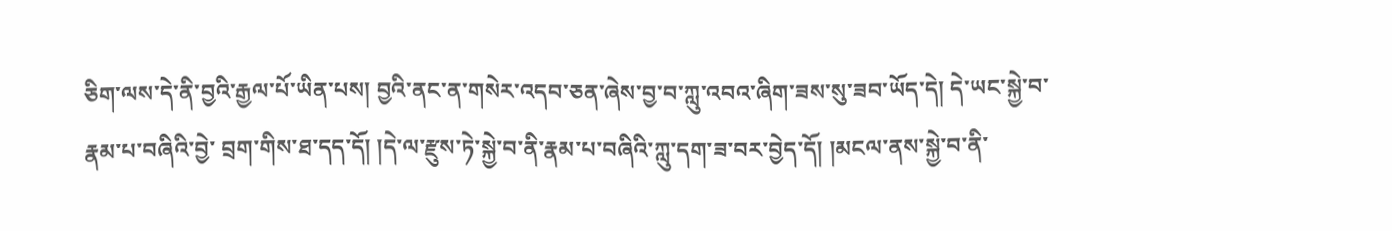ཅིག་ལས་དེ་ནི་བྱའི་རྒྱལ་པོ་ཡིན་པས། བྱའི་ནང་ན་གསེར་འདབ་ཅན་ཞེས་བྱ་བ་ཀླུ་འབའ་ཞིག་ཟས་སུ་ཟབ་ཡོད་དེ། དེ་ཡང་སྐྱེ་བ་རྣམ་པ་བཞིའི་བྱེ་ བྲག་གིས་ཐ་དད་དོ། །དེ་ལ་རྫུས་ཏེ་སྐྱེ་བ་ནི་རྣམ་པ་བཞིའི་ཀླུ་དག་ཟ་བར་བྱེད་དོ། །མངལ་ནས་སྐྱེ་བ་ནི་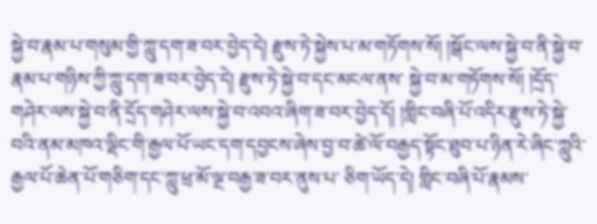སྐྱེ་བ་རྣམ་པ་གསུམ་གྱི་ཀླུ་དག་ཟ་བར་བྱེད་དེ། རྫུས་ཏེ་སྐྱེས་པ་མ་གཏོགས་སོ། །སྒོང་ལས་སྐྱེ་བ་ནི་སྐྱེ་བ་རྣམ་པ་གཉིས་ཀྱི་ཀླུ་དག་ཟ་བར་བྱེད་དེ། རྫུས་ཏེ་སྐྱེ་བ་དང་མངལ་ནས་ སྐྱེ་བ་མ་གཏོགས་སོ། །དྲོད་གཤེར་ལས་སྐྱེ་བ་ནི་དྲོད་གཤེར་ལས་སྐྱེ་བ་འབའ་ཞིག་ཟ་བར་བྱེད་དོ། །གླིང་བཞི་པོ་འདིར་རྫུས་ཏེ་སྐྱེ་བའི་ནམ་མཁའ་ལྡིང་གི་རྒྱལ་པོ་ཡང་དག་དབྱངས་ཞེས་བྱ་བ་ཚེ་ལོ་བརྒྱད་སྟོང་ཐུབ་པ་ཉིན་རེ་ཞིང་ཀླུའི་རྒྱལ་པོ་ཆེན་པོ་གཅིག་དང་ཀླུ་ཕྲ་མོ་ལྔ་བརྒྱ་ཟ་བར་ནུས་པ་ ཅིག་ཡོད་དེ། གླིང་བཞི་པོ་རྣམས་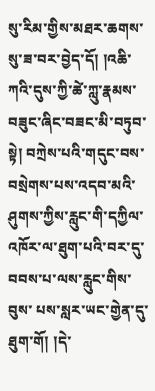སུ་རིམ་གྱིས་མཐར་ཆགས་སུ་ཟ་བར་བྱེད་དོ། །འཆི་ཀའི་དུས་ཀྱི་ཚེ་ཀླུ་རྣམས་བཟུང་ཞིང་བཟང་མི་བཏུབ་སྟེ། བཀྲེས་པའི་གདུང་བས་བསྲེགས་པས་འདབ་མའི་ཤུགས་ཀྱིས་རླུང་གི་དཀྱིལ་འཁོར་ལ་ཐུག་པའི་བར་དུ་བབས་པ་ལས་རླུང་གིས་བུས་ པས་སླར་ཡང་གྱེན་དུ་ཐུག་གོ། །དེ་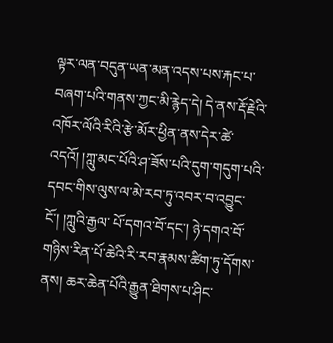ལྟར་ལན་བདུན་ཡན་མན་འདས་པས་རྐང་པ་བཞག་པའི་གནས་ཀྱང་མི་རྙེད་དེ། དེ་ནས་རྡོ་རྗེའི་འཁོར་ལོའི་རིའི་རྩེ་མོར་ཕྱིན་ནས་དེར་ཚེ་འདའོ། །ཀླུ་མང་པོའི་ཤ་ཟོས་པའི་དུག་གདུག་པའི་དབང་གིས་ལུས་ལ་མེ་རབ་ཏུ་འབར་བ་འབྱུང་ངོ་། །ཀླུའི་རྒྱལ་ པོ་དགའ་བོ་དང་། ཉེ་དགའ་བོ་གཉིས་རིན་པོ་ཆེའི་རི་རབ་རྣམས་ཚིག་ཏུ་དོགས་ནས། ཆར་ཆེན་པོའི་རྒྱུན་ཐིགས་པ་ཤིང་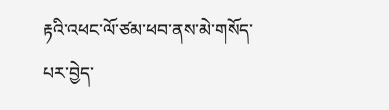རྟའི་འཕང་ལོ་ཙམ་ཕབ་ནས་མེ་གསོད་པར་བྱེད་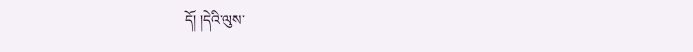དོ། །དེའི་ལུས་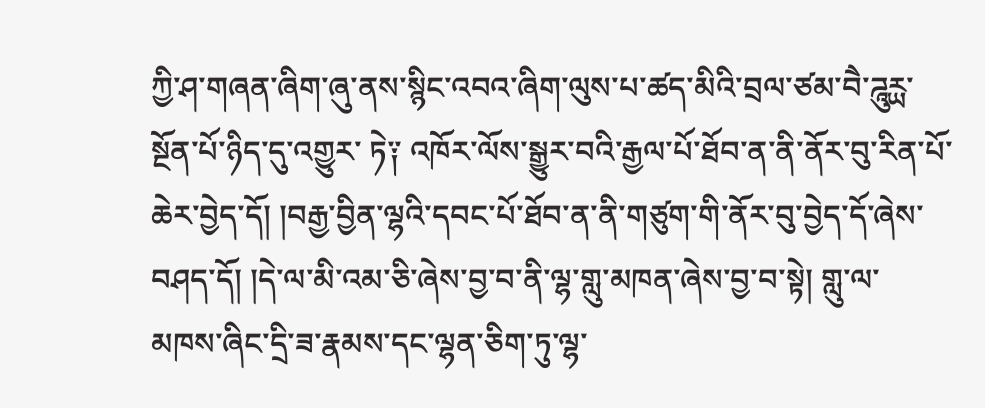ཀྱི་ཤ་གཞན་ཞིག་ཞུ་ནས་སྙིང་འབའ་ཞིག་ལུས་པ་ཚད་མིའི་བྲལ་ཙམ་བཻ་ཌཱུཪྻ་སྔོན་པོ་ཉིད་དུ་འགྱུར་ ཏེ༑ འཁོར་ལོས་སྒྱུར་བའི་རྒྱལ་པོ་ཐོབ་ན་ནི་ནོར་བུ་རིན་པོ་ཆེར་བྱེད་དོ། །བརྒྱ་བྱིན་ལྷའི་དབང་པོ་ཐོབ་ན་ནི་གཙུག་གི་ནོར་བུ་བྱེད་དོ་ཞེས་བཤད་དོ། །དེ་ལ་མི་འམ་ཅི་ཞེས་བྱ་བ་ནི་ལྷ་གླུ་མཁན་ཞེས་བྱ་བ་སྟེ། གླུ་ལ་མཁས་ཞིང་དྲི་ཟ་རྣམས་དང་ལྷན་ཅིག་ཏུ་ལྷ་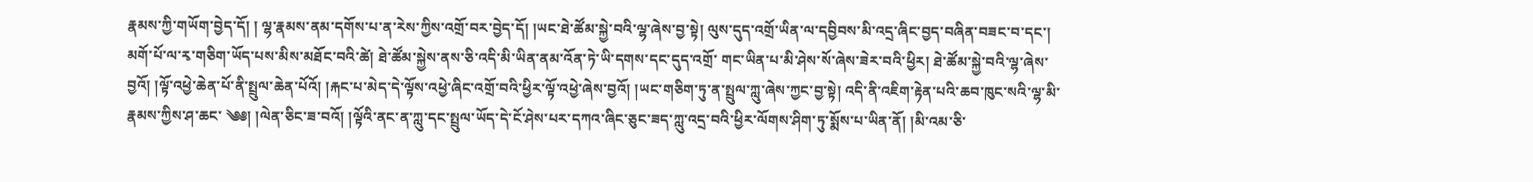རྣམས་ཀྱི་གཡོག་བྱེད་དོ། ། ལྷ་རྣམས་ནམ་དགོས་པ་ན་རེས་ཀྱིས་འགྲོ་བར་བྱེད་དོ། །ཡང་ཐེ་ཚོམ་སྐྱེ་བའི་ལྷ་ཞེས་བྱ་སྟེ། ལུས་དུད་འགྲོ་ཡིན་ལ་དབྱིབས་མི་འདྲ་ཞིང་བྱད་བཞིན་བཟང་བ་དང་། མགོ་པོ་ལ་རྭ་གཅིག་ཡོད་པས་མིས་མཐོང་བའི་ཚེ། ཐེ་ཚོམ་སྐྱེས་ནས་ཅི་འདི་མི་ཡིན་ནམ་འོན་ཏེ་ཡི་དགས་དང་དུད་འགྲོ་ གང་ཡིན་པ་མི་ཤེས་སོ་ཞེས་ཟེར་བའི་ཕྱིར། ཐེ་ཚོམ་སྐྱེ་བའི་ལྷ་ཞེས་བྱའོ། །ལྟོ་འཕྱེ་ཆེན་པོ་ནི་སྤྲུལ་ཆེན་པོའོ། །རྐང་པ་མེད་དེ་ལྟོས་འཕྱེ་ཞིང་འགྲོ་བའི་ཕྱིར་ལྟོ་འཕྱེ་ཞེས་བྱའོ། །ཡང་གཅིག་ཏུ་ན་སྤྲུལ་ཀླུ་ཞེས་ཀྱང་བྱ་སྟེ། འདི་ནི་འཇིག་རྟེན་པའི་ཆབ་ཁུང་སའི་ལྷ་མི་རྣམས་ཀྱིས་ཤ་ཆང་ ༄༅། །ལེན་ཅིང་ཟ་བའོ། །ལྟོའི་ནང་ན་ཀླུ་དང་སྤྲུལ་ཡོད་དེ་ངོ་ཤེས་པར་དཀའ་ཞིང་ཅུང་ཟད་ཀླུ་འདྲ་བའི་ཕྱིར་ལོགས་ཤིག་ཏུ་སྨོས་པ་ཡིན་ནོ། །མི་འམ་ཅི་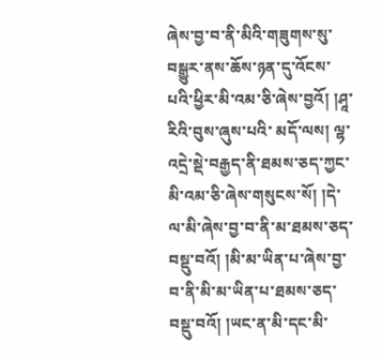ཞེས་བྱ་བ་ནི་མིའི་གཟུགས་སུ་བསྒྱུར་ནས་ཆོས་ཉན་དུ་འོངས་པའི་ཕྱིར་མི་འམ་ཅི་ཞེས་བྱའོ། །ཤཱ་རིའི་བུས་ཞུས་པའི་ མདོ་ལས། ལྷ་འདྲེ་སྡེ་བརྒྱད་ནི་ཐམས་ཅད་ཀྱང་མི་འམ་ཅི་ཞེས་གསུངས་སོ། །དེ་ལ་མི་ཞེས་བྱ་བ་ནི་མ་ཐམས་ཅད་བསྡུ་བའོ། །མི་མ་ཡིན་པ་ཞེས་བྱ་བ་ནི་མི་མ་ཡིན་པ་ཐམས་ཅད་བསྡུ་བའོ། །ཡང་ན་མི་དང་མི་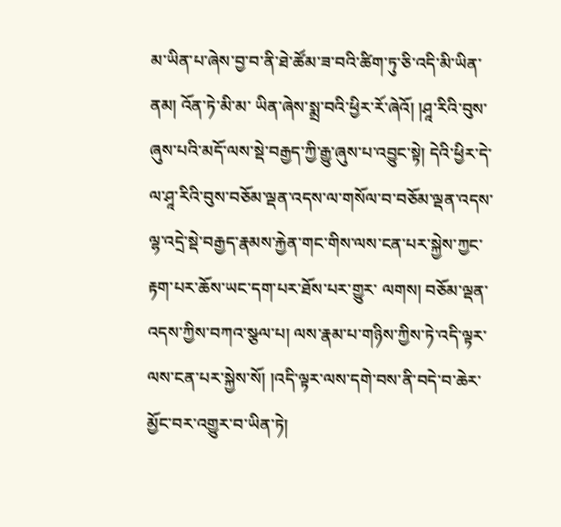མ་ཡིན་པ་ཞེས་བྱ་བ་ནི་ཐེ་ཚོམ་ཟ་བའི་ཚིག་ཏུ་ཅི་འདི་མི་ཡིན་ནམ། འོན་ཏེ་མི་མ་ ཡིན་ཞེས་སྨྲ་བའི་ཕྱིར་རོ་ཞེའོ། །ཤཱ་རིའི་བུས་ཞུས་པའི་མདོ་ལས་སྡེ་བརྒྱད་ཀྱི་རྒྱུ་ཞུས་པ་འབྱུང་སྟེ། དེའི་ཕྱིར་དེ་ལ་ཤཱ་རིའི་བུས་བཅོམ་ལྡན་འདས་ལ་གསོལ་བ་བཅོམ་ལྡན་འདས་ལྷ་འདྲེ་སྡེ་བརྒྱད་རྣམས་རྐྱེན་གང་གིས་ལས་ངན་པར་སྐྱེས་ཀྱང་རྟག་པར་ཆོས་ཡང་དག་པར་ཐོས་པར་གྱུར་ ལགས། བཅོམ་ལྡན་འདས་ཀྱིས་བཀའ་སྩལ་པ། ལས་རྣམ་པ་གཉིས་ཀྱིས་ཏེ་འདི་ལྟར་ལས་ངན་པར་སྐྱེས་སོ། །འདི་ལྟར་ལས་དགེ་བས་ནི་བདེ་བ་ཆེར་མྱོང་བར་འགྱུར་བ་ཡིན་ཏེ།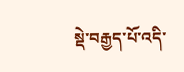སྡེ་བརྒྱད་པོ་འདི་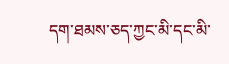དག་ཐམས་ཅད་ཀྱང་མི་དང་མི་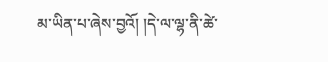མ་ཡིན་པ་ཞེས་བྱའོ། །དེ་ལ་ལྷ་ནི་ཚེ་